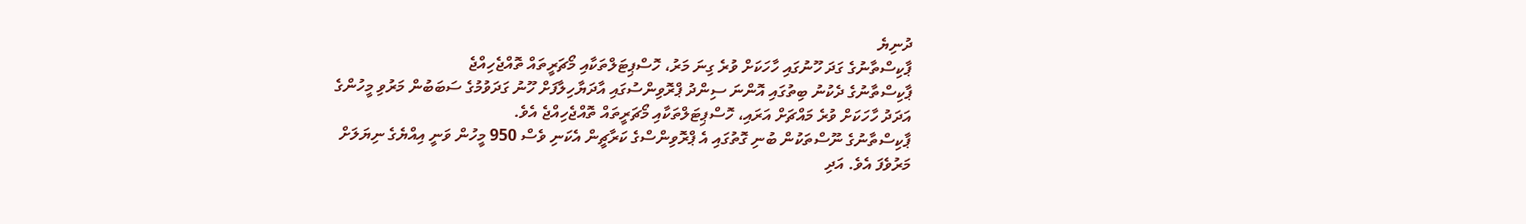ދުނިޔެ
ޕާކިސްތާނުގެ ގަދަ ހޫނުގައި ހާހަކަށް ވުރެ ގިނަ މަރު، ހޮސްޕިޓަލްތަކާއި މޯޗަރީތައް ތޮއްޖެހިއްޖެ
ޕާކިސްތާނުގެ ދެކުނު ބިތުގައި އޮންނަ ސިންދު ޕްރޮވިންސުގައި އާދަޔާހިލާފަށް ހޫނު ގަދަވުމުގެ ސަބަބުން މަރުވި މީހުންގެ އަދަދު ހާހަކަށް ވުރެ މައްޗަށް އަރައި، ހޮސްޕިޓަލްތަކާއި މޯޗަރީތައް ތޮއްޖެހިއްޖެ އެވެ.
ޕާކިސްތާނުގެ ނޫސްތަކުން ބުނި ގޮތުގައި އެ ޕްރޮވިންސްގެ ކަރާޗީން އެކަނި ވެސް 950 މީހުން ވަނީ އިއްޔެގެ ނިޔަލަށް މަރުވެފަ އެވެ. އަދި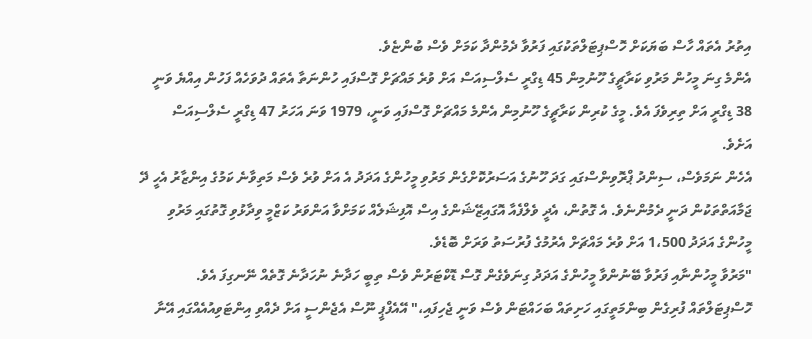އިތުރު އެތައް ހާސް ބަޔަކަށް ހޮސްޕިޓަލްތަކުގައި ފަރުވާ ދެމުންދާ ކަމަށް ވެސް ބުންޏެވެ.
އެންމެ ގިނަ މީހުން މަރުވި ކަރާޗީގެ ހޫނުމިން 45 ޑިގްރީ ސެލްސިއަސް އަށް ވުރެ މައްޗަށް ގޮސްފައި ހުންނަތާ އެތައް ދުވަހެއް ފަހުން އިއްޔެ ވަނީ 38 ޑިގްރީ އަށް ތިރިވެފަ އެވެ. މީގެ ކުރިން ކަރާޗީގެ ހޫނުމިން އެންމެ މައްޗަށް ގޮސްފައި ވަނީ، 1979 ވަނަ އަހަރު 47 ޑިގްރީ ސެލްސިއަސް އަށެވެ.
އެހެން ނަމަވެސް، ސިންދު ޕްރޮވިންސްގައި ގަދަ ހޫނުގެ އަސަރުކޮށްގެން މަރުވި މީހުންގެ އަދަދު އެ އަށް ވުރެ ވެސް މަތިވާނެ ކަމުގެ އިންޒާރު އެހީ ދޭ ޖަމާއަތްތަކުން ދަނީ ދެމުންނެވެ. އެ ގޮތުން، އެދީ ވެލްފެއާ އޮގައިޒޭޝަންގެ އިސް އޮފިޝަލެއް ކަމަށްވާ އަންވަރު ކަޒްމީ ވިދާޅުވި ގޮތުގައި މަރުވި މީހުންގެ އަދަދު 1،500 އަށް ވުރެ މައްޗަށް އެރުމުގެ ފުރުސަތު ވަރަށް ބޮޑެވެ.
"މަރުވާ މީހުންނާއި ފަރުވާ ބޭނުންވާ މީހުންގެ އަދަދު ގިނަވެގެން ގޮސް ޑޮކްޓަރުން ވެސް ތިބީ ހަދާނެ ނުހަދާނެ ގޮތެއް ނޭނގިފަ އެވެ. ހޮސްޕިޓަލްތައް ފުރިގެން ބިންމަތީގައި ހަށިތައް ބަހައްޓަން ވެސް ވަނީ ޖެހިފައި،" އޭއެފްޕީ ނޫސް އެޖެންސީ އަށް ދެއްވި އިންޓަވިއުއެއްގައި އޭނާ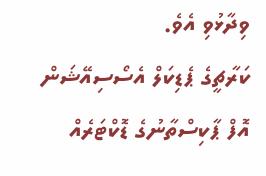ވިދާޅުވި އެވެ.
ކަރާޗީގެ ޕެޑިކަލް އެސޯސިއޭޝަން އޮފް ޕާކިސްތާނުގެ ޑޮކްޓަރެއް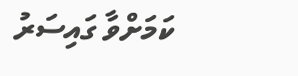ކަމަށްވާ ގައިސަރު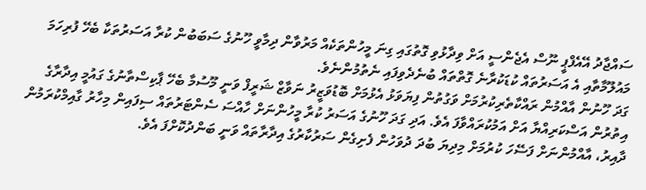ސައްޖާދު އޭއެފްޕީ ނޫސް އެޖެންސީ އަށް ވިދާޅުވި ގޮތުގައި ގިނަ މީހުންތަކެއް މަރުވާން ދިމާވީ ހޫނުގެ ސަބަބުން ކުރާ އަސަރުތަކާ ބެހޭ ފުރިހަމަ މައުލޫމާތާއި އެ އަސަރުތައް ކުޑަކުރާނެ ގޮތްތައް ބުނެދެވިފައި ނެތުމުންނެވެ.
ގަދަ ހޫނުން އާއްމުން ރައްކާތެރިކުރުމަށް ވަގުތުން ފިޔަވަޅު އެޅުމަށް ބޮޑުވަޒީރު ނަވާޒް ޝަރީފް ވަނީ މޫސުމާ ބެހޭ ޕާކިސްތާނުގެ ގައުމީ އިދާރާގެ އިތުރުން އަސްކަރިއްޔާ އަށް އަމުކުރައްވާފަ އެވެ. އަދި ގަދަ ހޫނުގެ އަސަރު ކުރާ މީހުންނަށް ހާއްސަ ސެންޓަރުތައް ސިފައިން މިހާރު ގާއިމްކުރަމުން ދާއިރު، އާއްމުންނަށް ފަސޭހަ ކުރުމަށް މިދިޔަ ބުދަ ދުވަހުން ފެށިގެން ސަރުކާރުގެ އިދާރާތައް ވަނީ ބަންދުކޮށްފަ އެވެ.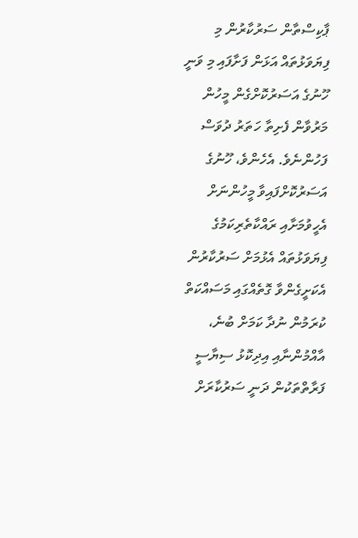ޕާކިސްތާން ސަރުކާރުން މި ފިޔަވަޅުތައް އަޅަން ފަށާފައި މި ވަނީ ހޫނުގެ އަސަރުކޮށްގެން މީހުން މަރުވާން ފެށިތާ ހަތަރު ދުވަސް ފަހުންނެވެ. އެހެންވެ، ހޫނުގެ އަސަރުކޮށްފައިވާ މީހުންނަށް އެހީވުމަށާއި ރައްކާތެރިކަމުގެ ފިޔަވަޅުތައް އެޅުމަށް ސަރުކާރުން އެކަށީގެންވާ ގޮތެއްގައި މަސައްކަތް ކުރަމުން ނުދާ ކަމަށް ބުނެ، އާއްމުންނާއި އިދިކޮޅު ސިޔާސީ ފަރާތްތަކުން ދަނީ ސަރުކާރަށް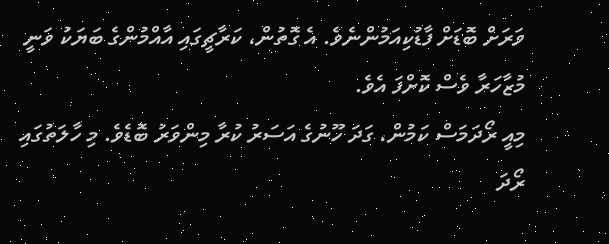ވަރަށް ބޮޑަށް ފާޑުކިއަމުންނެވެ. އެ ގޮތުން، ކަރާޗީގައި އާއްމުންގެ ބަޔަކު ވަނީ މުޒާހަރާ ވެސް ކޮށްފަ އެވެ.
މިއީ ރޯދަމަސް ކަމުން، ގަދަ ހޫނުގެ އަސަރު ކުރާ މިންވަރު ބޮޑެވެ. މި ހާލަތުގައި ރޯދަ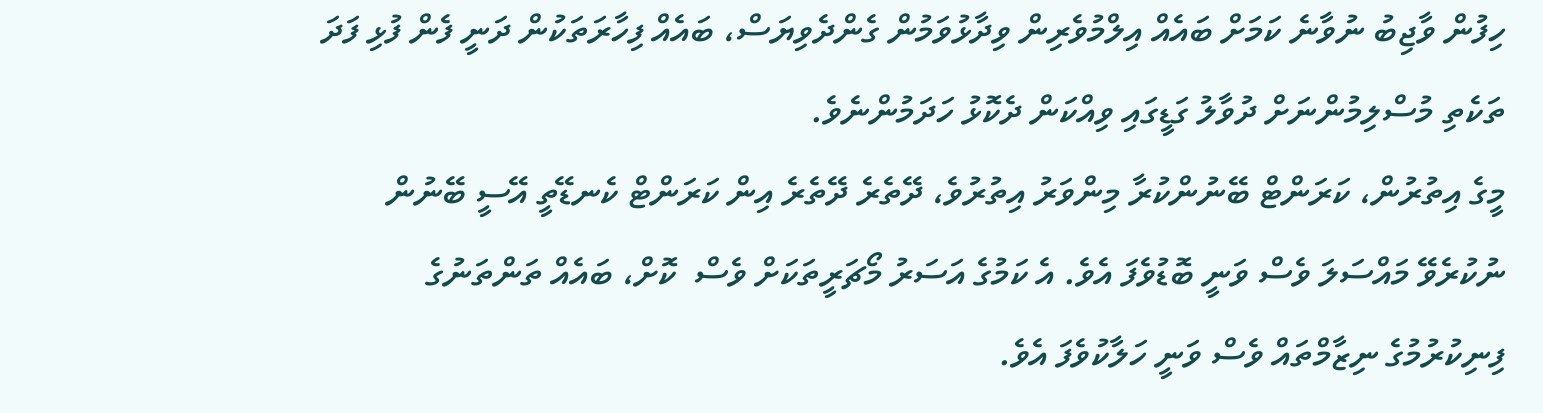ހިފުން ވާޖިބު ނުވާނެ ކަމަށް ބައެއް އިލްމުވެރިން ވިދާޅުވަމުން ގެންދެވިޔަސް، ބައެއް ފިހާރަތަކުން ދަނީ ފެން ފުޅި ފަދަ ތަކެތި މުސްލިމުންނަށް ދުވާލު ގަޑީގައި ވިއްކަން ދެކޮޅު ހަދަމުންނެވެ.
މީގެ އިތުރުން، ކަރަންޓް ބޭނުންކުރާ މިންވަރު އިތުރުވެ، ދޭތެރެ ދޭތެރެ އިން ކަރަންޓް ކެނޑޭތީ އޭސީ ބޭނުން ނުކުރެވޭ މައްސަލަ ވެސް ވަނީ ބޮޑުވެފަ އެވެ. އެ ކަމުގެ އަސަރު މޯޗަރީތަކަށް ވެސް  ކޮށް، ބައެއް ތަންތަނުގެ ފިނިކުރުމުގެ ނިޒާމްތައް ވެސް ވަނީ ހަލާކުވެފަ އެވެ.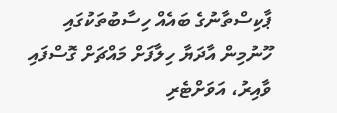ޕާކިސްތާނުގެ ބައެއް ހިސާބުތަކުގައި ހޫނުމިން އާދަޔާ ހިލާފަށް މައްޗަށް ގޮސްފައި ވާއިރު، އަވަށްޓެރި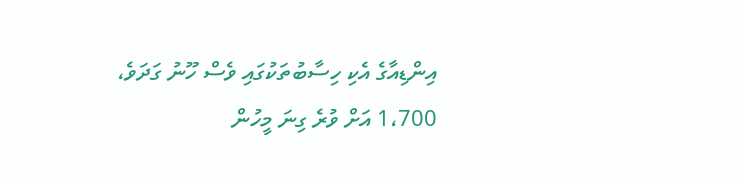އިންޑިއާގެ އެކި ހިސާބުތަކުގައި ވެސް ހޫނު ގަދަވެ، 1،700 އަށް ވުރެ ގިނަ މީހުން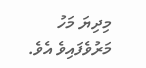މިދިޔަ މަހު މަރުވެފައިވެ އެވެ.